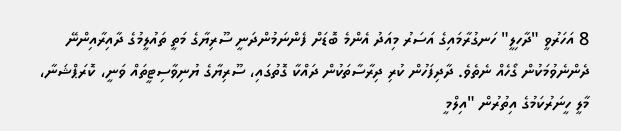8 އަހަރުވީ "ދާހިލީ" ހަނގުރާމައިގެ އަސަރު މިއަދު އެންމެ ބޮޑަށް ފެންނަމުންދަނީ ސޫރިޔާގެ މަތީ ތައުލީމުގެ ދާއިރާއިންނޭ ދެންނެވުމަކުން ގޯހެއް ނެތެވެ. ދާދިފަހުން ކުރި ދިރާސާތަކުން ދައްކާ ގޮތުގައި، ސޫރިޔާގެ ޔުނިވާސިޓީތައް ވަނީ، ކޮރަޕްޝަނާ، މާލީ ހީނަރުކަމުގެ އިތުރުން "އިލްމީ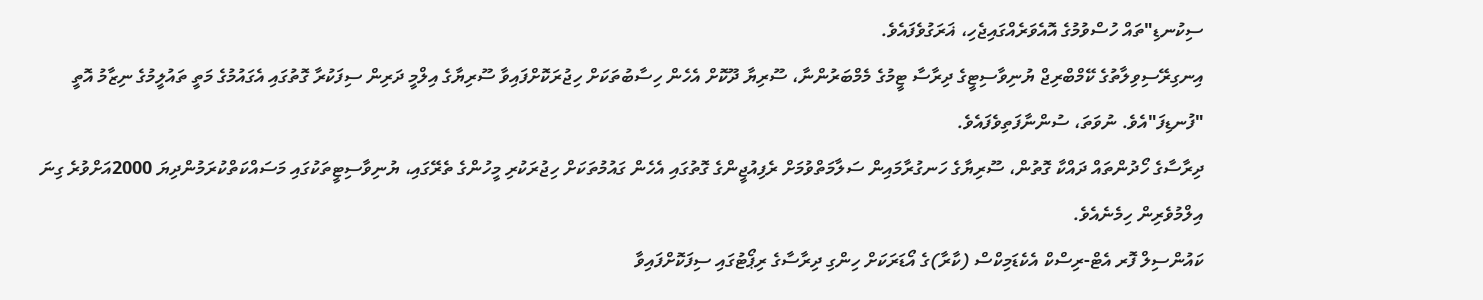ސިކުނޑި"ތައް ހުސްވުމުގެ އޮއެވަރެއްގައިޖެހި، ޣަރަގުވެފައެވެ.
އިނގިރޭސިވިލާތުގެ ކޭމްބްރިޖް ޔުނިވާސިޓީގެ ދިރާސާ ޓީމުގެ މެމްބަރުންނާ، ސޫރިޔާ ދޫކޮށް އެހެން ހިސާބުތަކަށް ހިޖުރަކޮށްފައިވާ ސޫރިޔާގެ އިލްމީ ދަރިން ސިފަކުރާ ގޮތުގައި އެގައުމުގެ މަތީ ތައުލީމުގެ ނިޒާމު އޮތީ "ފުނޑިފަ"އެވެ. ނުވަތަ، ސުންނާފަތިވެފައެވެ.
ދިރާސާގެ ހޯދުންތައް ދައްކާ ގޮތުން، ސޫރިޔާގެ ހަނގުރާމައިން ސަލާމަތްވުމަށް ރެފިއުޖީންގެ ގޮތުގައި އެހެން ގައުމުތަކަށް ހިޖުރަކުރި މީހުންގެ ތެރޭގައި، ޔުނިވާސިޓީތަކުގައި މަސައްކަތްކުރަމުންދިޔަ 2000އަށްވުރެ ގިނަ އިލްމުވެރިން ހިމެނެއެވެ.
ކައުންސިލް ފޮރ އެޓް-ރިސްކް އެކެޑަމިކްސް (ކާރާ)ގެ އޯޑަރަކަށް ހިންގި ދިރާސާގެ ރިޕޯޓުގައި ސިފަކޮށްފައިވާ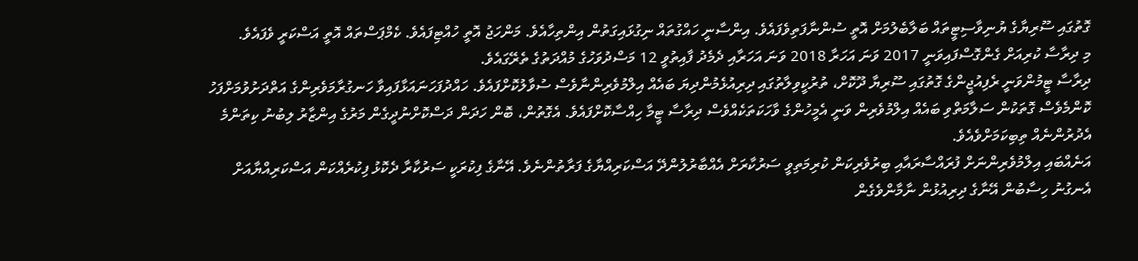ގޮތުގައި ސޫރިޔާގެ ޔުނިވާސިޓީތައް ބަލާބެލުމަށް އޮތީ ސުންނާފަތިވެފައެވެ. އިންސާނީ ހައްގުތައް ނިގުޅައިގަތުން އިންތިހާއެވެ. މަންހަޖު އޮތީ ހުއްޓިފައެވެ. ކެމްޕަސްތައް އޮތީ އަސްކަރީ ވެފައެވެ.
މި ދިރާސާ ކުރިއަށް ގެންގޮސްފައިވަނީ 2017 ވަނަ އަހަރާ 2018 ވަނަ އަހަރާއި ދެމެދު ފާއިތުވީ 12 މަސްދުވަހުގެ މުއްދަތުގެ ތެރޭގައެވެ.
ދިރާސާ ޓީމުންވަނީ ރެފިއުޖީންގެ ގޮތުގައި ސޫރިޔާ ދޫކޮށް، ތުރުކީވިލާތުގައި ދިރިއުޅެމުންދިޔަ ބައެއް އިލްމުވެރިންނާވެސް ސުވާލުކޮށްފައެވެ. ހައްދުފަހަނައަޅާފައިވާ ހަނގުރާމަވެރިންގެ އަތްދަށުވުމަށްފަހު ކޮންމެވެސް ގޮތަކުން ސަލާމަތްވި ބައެއް އިލްމުވެރިން ވަނީ އެމީހުންގެ ވާހަކަތަކެއްވެސް ދިރާސާ ޓީމާ ހިއްސާކޮށްފައެވެ. އެގޮތުން، ބޮން ހަދަން ދަސްކޮށްނުދީގެން މަރުގެ އިންޒާރު ލިބުނު ކިތަންމެ އެދުރުންނެއް ތިބިކަމަށްވެއެވެ.
އަނެއްބައި އިލްމުވެރިންނަށް ފުރައްސާރައާއި ބިރުވެރިކަން ކުރިމަތިވީ ސަރުކާރަށް އެއްބާރުލުންދޭ އަސްކަރިއްޔާގެ ފަރާތުންނެވެ. އޭނާގެ ފިކުރަކީ ސަރުކާރާ ދެކޮޅު ފިކުރެއްކަން އަސްކަރިއްޔާއަށް އެނގުނު ހިސާބުން އޭނާގެ ދިރިއުޅުން ނާމާންވެގެން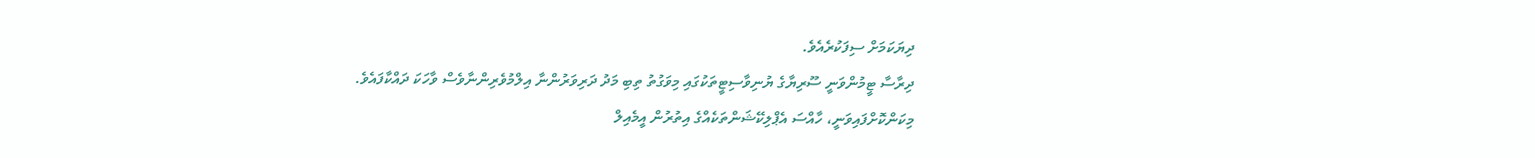ދިޔަކަމަށް ސިފަކުރެއެވެ.
ދިރާސާ ޓީމުންވަނީ ސޫރިޔާގެ ޔުނިވާސިޓީތަކުގައި މިވަގުތު ތިބި މަދު ދަރިވަރުންނާ އިލްމުވެރިންނާވެސް ވާހަކަ ދައްކާފައެވެ. މިކަންކޮށްފައިވަނީ، ހާއްސަ އެޕްލިކޭޝަންތަކެއްގެ އިތުރުން އީމެއިލް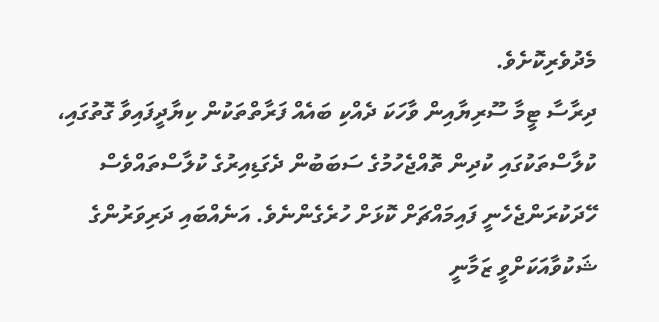މެދުވެރިކޮށެވެ.
ދިރާސާ ޓީމާ ސޫރިޔާއިން ވާހަކަ ދެއްކި ބައެއް ފަރާތްތަކުން ކިޔާދީފައިވާ ގޮތުގައި، ކުލާސްތަކުގައި ކުދިން ތޮއްޖެހުމުގެ ސަބަބުން ދެގަޑިއިރުގެ ކުލާސްތައްވެސް ހޭދަކުރަންޖެހެނީ ފައިމައްޗަށް ކޮޅަށް ހުރެގެންނެވެ. އަނެއްބައި ދަރިވަރުންގެ ޝަކުވާއަކަށްވީ ޒަމާނީ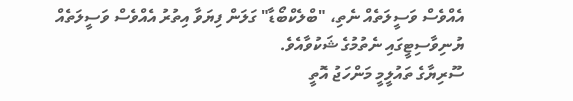އެއްވެސް ވަސީލަތެއް ނެތި، "ބްލެކްބޯޑާ" ގަލަން ފިޔަވާ އިތުރު އެއްވެސް ވަސީލަތެއް ޔުނިވާސިޓީގައި ނެތުމުގެ ޝަކުވާއެވެ.
ސޫރިޔާގެ ތައުލީމީ މަންހަޖު އޮތީ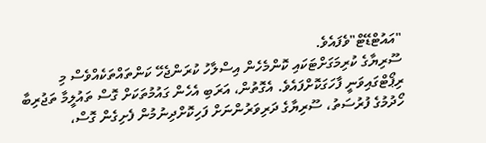"އައުޓްޑޭޓް"ވެފައެވެ.
ސޫރިޔާގެ ކުރިމަގަށްޓަކައި ކޮންމެހެން އިސްލާހު ކުރަންޖެހޭ ކަންތައްތަކެއްވެސް މި ރިޕޯޓްގައިވަނީ ފާހަގަކޮށްފައެވެ. އެގޮތުން، އަރަބި އެހެން ގައުމުތަކަށް ގޮސް ތައުލީމާ ތަޖުރިބާ ހޯދުމުގެ ފުރުސަތު، ސޫރިޔާގެ ދަރިވަރުންނަށް ފަހިކޮށްދިނުމުން ފެށިގެން ގޮސް،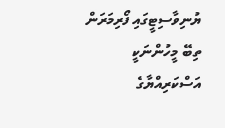ޔުނިވާސިޓީގައި ފޯރިމަރަން ތިބޭ މީހުންނަކީ އަސްކަރިއްޔާގެ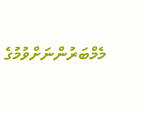މެމްބަރުންނަށްވުމުގެ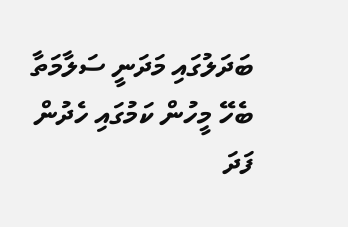ބަދަލުގައި މަދަނީ ސަލާމަތާ ބެހޭ މީހުން ކަމުގައި ހެދުން ފަދަ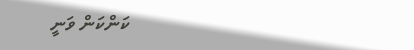ކަންކަން ވަނީ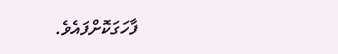ފާހަގަކޮށްފައެވެ.